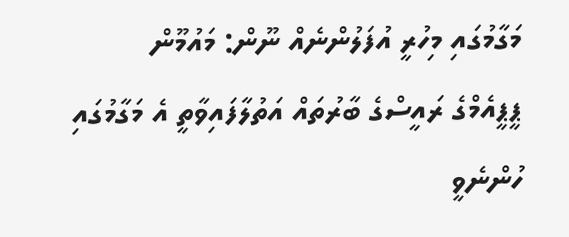މަގާމުގައި މިހުރީ އުފަލުންނެއް ނޫން: މައުމޫން
ޕީޕީއެމްގެ ރައީސްގެ ބާރުތައް އަތުލާފައިވާތީ އެ މަގާމުގައި ހުންނެވީ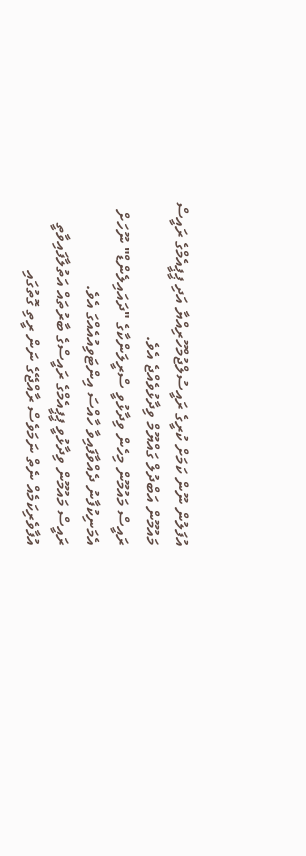އުފަލުން ނޫން ކަމަށް ކުރީގެ ރައީސުލްޖުމްހޫރިއްޔާ އަދި ޕީޕީއެމްގެ ރައީސް މައުމޫން އަބްދުލް ގައްޔޫމް ވިދާޅުވެއްޖެ އެވެ.
ރައީސް މައުމޫން މިހެން ވިދާޅުވީ ސްރީލަންކާގެ "ދައައިލެންޑް" ނޫހަށް އެމަނިކުފާނު ދެއްވާފައިވާ ހާއްސަ އިންޓަވިއުއެއްގަ އެވެ.
ރައީސް މައުމޫން ވިދާޅުވީ ޕީޕީއެމްގެ ރައީސްގެ ބާރުތައް އަތުލާފައިވާތީ އުފާވެރިކަމެއް ނެތް ނަމަވެސް ރާއްޖޭގެ ނަން ރީތި ގޮތުގައި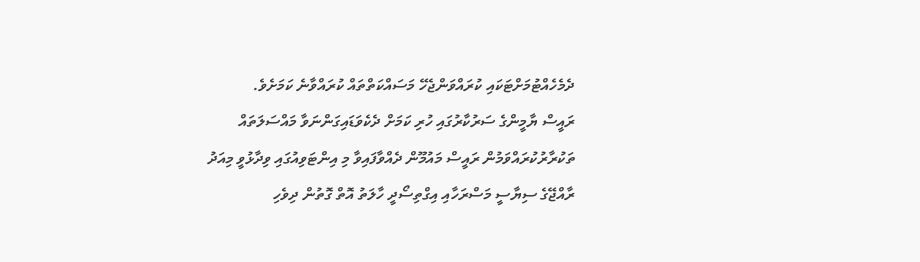ދެމެހެއްޓުމަށްޓަކައި ކުރައްވަންޖެހޭ މަސައްކަތްތައް ކުރައްވާނެ ކަމަށެވެ.
ރައީސް ޔާމީންގެ ސަރުކާރުގައި ހުރި ކަމަށް ދެކެވަޑައިގަންނަވާ މައްސަލަތައް ތަކުރާރުކުރައްވަމުން ރައީސް މައުމޫން ދެއްވާފައިވާ މި އިންޓަވިއުގައި ވިދާޅުވީ މިއަދު ރާއްޖޭގެ ސިޔާސީ މަސްރަހާއި އިގްތިސޯދީ ހާލަތު އޮތް ގޮތުން ދިވެހި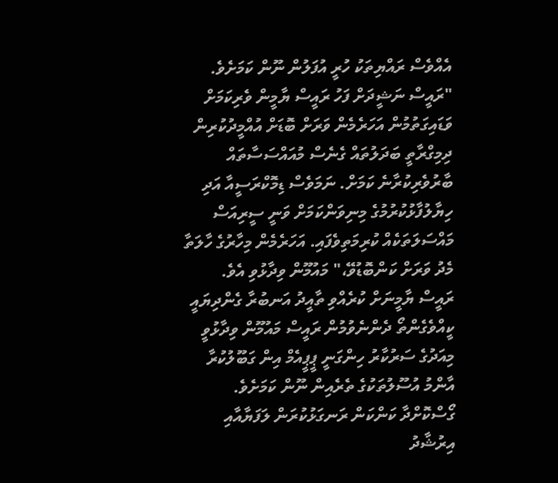އެއްވެސް ރައްޔިތަކު ހުރީ އުފަލުން ނޫން ކަމަށެވެ.
"ރައީސް ނަޝީދަށް ފަހު ރައީސް ޔާމީން ވެރިކަމަށް ވަޑައިގަތުމުން އަހަރެމެން ވަރަށް ބޮޑަށް އުއްމީދުކުރިން ދިމިގްރާތީ ބަދަލުތައް ގެނެސް މުއައްސަސާތައް ބާރުވެރިކުރާނެ ކަމަށް. ނަމަވެސް ޑިމޮކްރަސީއާ އަދި ހިޔާލުފާޅުކުރުމުގެ މިނިވަންކަމަށް ވަނީ ސީރިއަސް މައްސަލަތަކެއް ކުރިމަތިވެފައި. އަހަރެމެން މިހާރުގެ ހާލަތާ މެދު ވަރަށް ކަންބޮޑުވޭ،" މައުމޫން ވިދާޅުވި އެވެ.
ރައީސް ޔާމީނަށް ކުރެއްވި ތާއީދު އަނބުރާ ގެންދިޔައީ ކީއްވެގެންތޯ ދެންނެވުމުން ރައީސް މައުމޫން ވިދާޅުވީ މިއަދުގެ ސަރުކާރު ހިންގަނީ ޕީޕީއެމް އިން ގަބޫލުކުރާ އާންމު އުސޫލުތަކުގެ ތެރެއިން ނޫން ކަމަށެވެ. ގޯސްކޮށްދާ ކަންކަން ރަނގަޅުކުރަން ލަފަޔާއާއި އިރުޝާދު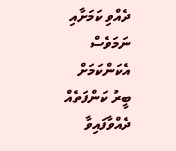ދެއްވި ކަމަށާއި ނަމަވެސް އެކަންކަމަށް ބީރު ކަންފަތެއް ދެއްވާފައިވާ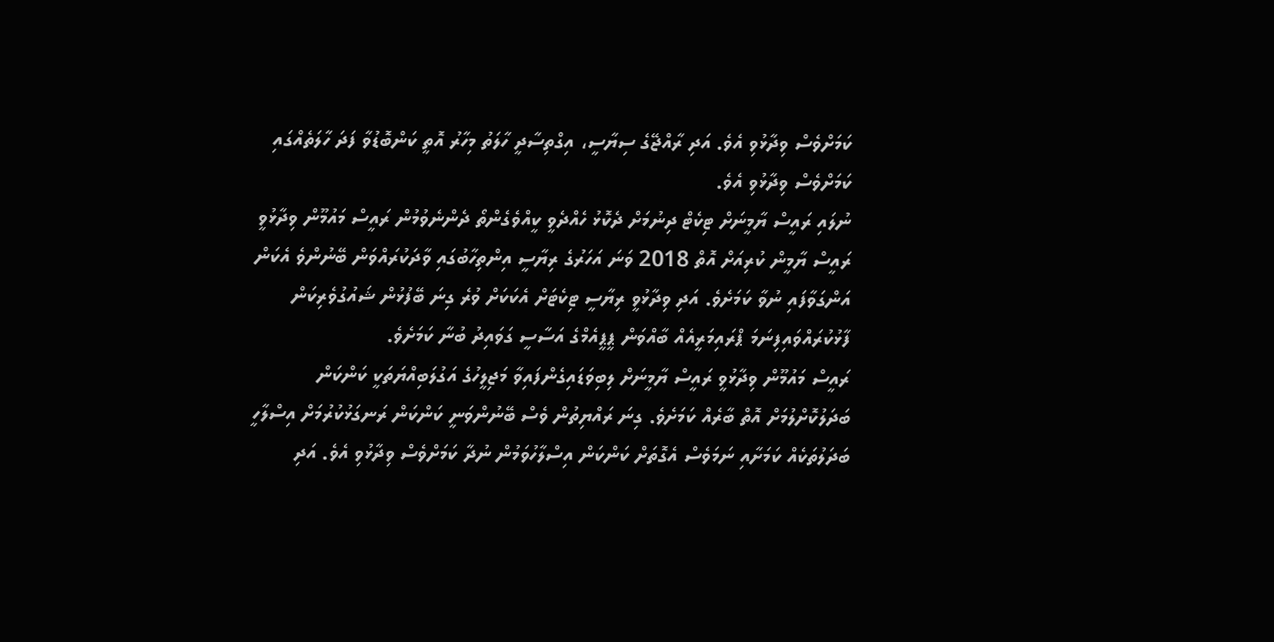ކަމަށްވެސް ވިދާޅުވި އެވެ. އަދި ރާއްޖޭގެ ސިޔާސީ، އިގްތިސާދީ ހާލަތު މިހާރު އޮތީ ކަންބޮޑުވާ ފަދަ ހާލަތެއްގައި ކަމަށްވެސް ވިދާޅުވި އެވެ.
ނުލައި ރައީސް ޔާމީނަށް ޓިކެޓް ދިނުމަށް ދެކޮޅު ހެއްދެވީ ކީއްވެގެންތޯ ދެންނެވުމުން ރައީސް މައުމޫން ވިދާޅުވީ ރައީސް ޔާމީން ކުރިއަށް އޮތް 2018 ވަނަ އަހަރުގެ ރިޔާސީ އިންތިހާބުގައި ވާދަކުރައްވަން ބޭނުންވެ އެކަން އަންގަވާފައި ނުވާ ކަމަށެވެ. އަދި ވިދާޅުވީ ރިޔާސީ ޓިކެޓަށް އެކަކަށް ވުރެ ގިނަ ބޭފުޅުން ޝައުގުވެރިކަން ފާޅުކުރައްވައިފިނަމަ ޕްރައިމަރީއެއް ބާއްވަން ޕީޕީއެމްގެ އަސާސީ ގަވައިދު ބުނާ ކަމަށެވެ.
ރައީސް މައުމޫން ވިދާޅުވީ ރައީސް ޔާމީނަށް ލިބިވަޑައިގެންފައިވާ މަޖިލީހުގެ އަގުލަބިއްޔަތަކީ ކަންކަން ބަދަލުކޮށްލުމަށް އޮތް ބާރެއް ކަމަށެވެ. ގިނަ ރައްޔިތުން ވެސް ބޭނުންވަނީ ކަންކަން ރަނގަޅުކުރުމަށް އިސްލާހީ ބަދަލުތަކެއް ކަމަށާއި ނަމަވެސް އެގޮތަށް ކަންކަން އިސްލާހުވަމުން ނުދާ ކަމަށްވެސް ވިދާޅުވި އެވެ. އަދި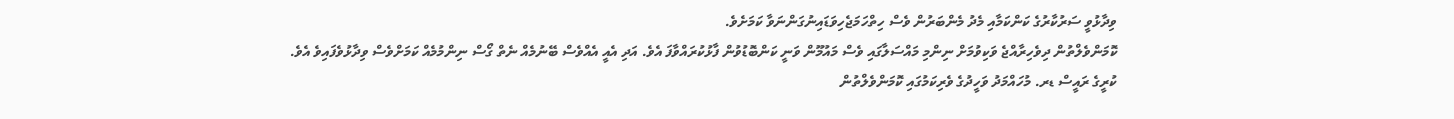ވިދާޅުވީ ސަރުކާރުގެ ކަންކަމާއި މެދު މެންބަރުން ވެސް ހިތްހަމަޖެހިވަޑައިނުގަންނަވާ ކަމަށެވެ.
ކޮމަންވެލްތުން ދިވެހިރާއްޖެ ވަކިވުމަށް ނިންމި މައްސަލާގައި ވެސް މައުމޫން ވަނީ ކަންބޮޑުވުން ފާޅުކުރައްވާފަ އެވެ. އަދި އެއީ އެއްވެސް ބޭނުމެއް ނެތް ގޯސް ނިންމުމެއް ކަމަށްވެސް ވިދާޅުވެފައިވެ އެވެ.
ކުރީގެ ރައީސް ޑރ. މުހައްމަދު ވަހީދުގެ ވެރިކަމުގައި ކޮމަންވެލްތުން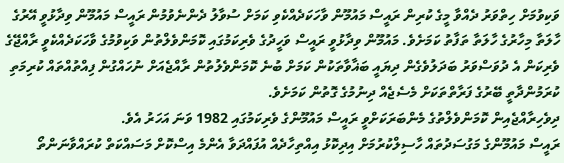ވަކިވުމަށް ހިތްވަރު ދެއްވާ މީގެ ކުރިން ރައީސް މައުމޫން ވާހަކަދެއްކެވި ކަމަށް ސުވާލު ދެންނެވުމުން ރައީސް މައުމޫން ވިދާޅުވީ އޭރުގެ ހާލަތާ މިހާރުގެ ހާލަތާ ތަފާތު ކަމަށެވެ. މައުމޫން ވިދާޅުވީ ރައީސް ވަހީދުގެ ވެރިކަމުގައި ކޮމަންވެލްތުން ވަކިވުމުގެ ވާހަކަދެއްކެވީ ރާއްޖޭގެ ވެރިކަން އެ ދުވަސްވަރު ބަދަލުވެގެން ދިޔައީ ބަޣާވާތަކުން ކަމަށް ބުނެ ކޮމަންވެލުތުން ރާއްޖެއަށް ނުހައްގުން ފިއްތުއްތައް ކުރިމަތި ކުރަމުންދާތީ ބޭރުގެ ފަރާތްތަކަށް މެސެޖެއް ދިނުމުގެ ގޮތުން ކަމަށެވެ.
ދިވެހިރާއްޖެއިން ކޮމަންވެލްތުގެ މެންބަރަކަށްވީ ރައީސް މައުމޫންގެ ވެރިކަމުގައި 1982 ވަނަ އަހަރު އެވެ.
ރައީސް މައުމޫންގެ މަގުސަދުތައް ހާސިލްކުރުމަށް އިދިކޮޅު އިއްތިހާދެއް އުފައްދަވާ އެންމެ އިސްކޮށް މަސައްކަތް ކުރައްވާނަންތޯ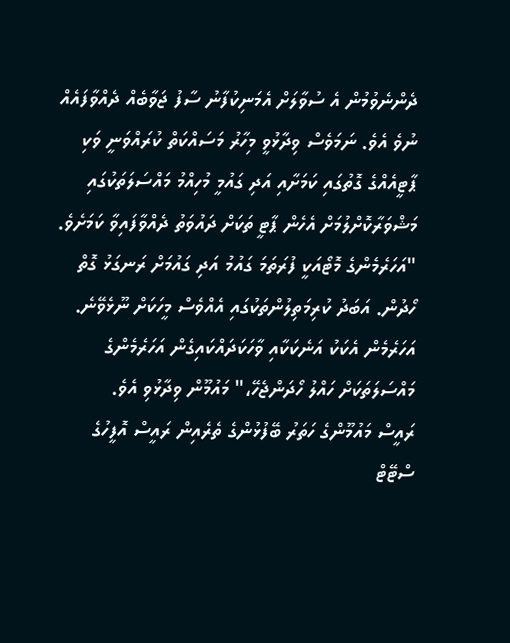ދެންނެވުމުން އެ ސުވާލަށް އެމަނިކުފާނު ސާފު ޖަވާބެއް ދެއްވާފައެއް ނުވެ އެވެ. ނަމަވެސް ވިދާޅުވީ މިހާރު މަސައްކަތް ކުރައްވަނީ ވަކި ޕާޓީއެއްގެ ގޮތުގައި ކަމަށާއި އަދި ގައުމީ މުހިއްމު މައްސަލަތަކުގައި މަޝްވަރާކޮށްލުމަށް އެހެން ޕާޓީ ތަކަށް ދައުވަތު ދެއްވާފައިވާ ކަމަށެވެ.
"އަހަރެމެންގެ މޮޓޯއަކީ ފުރަތަމަ ގައުމު އަދި ގައުމަށް ރަނގަޅު ގޮތް ހޯދުން. އަބަދު ކުރިމަތިލުންތަކުގައި އެއްވެސް މީހަކަށް ނޫޅެވޭނެ. އަހަރެމެން އެކަކު އަނެކަކާއި ވާހަކަދައްކައިގެން އަހަރެމެންގެ މައްސަލަތަކަށް ހައްލު ހޯދަންޖެހޭ،" މައުމޫން ވިދާޅުވި އެވެ.
ރައީސް މައުމޫންގެ ހަތަރު ބޭފުޅުންގެ ތެރެއިން ރައީސް އޮފީހުގެ ސްޓޭޓް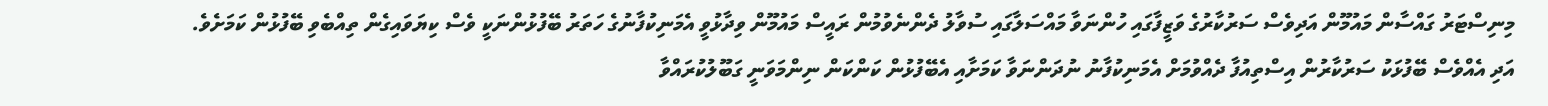މިނިސްޓަރު ގައްސާން މައުމޫން އަދިވެސް ސަރުކާރުގެ ވަޒީފާގައި ހުންނަވާ މައްސަލާގައި ސުވާލު ދެންނެވުމުން ރައީސް މައުމޫން ވިދާޅުވީ އެމަނިކުފާނުގެ ހަތަރު ބޭފުޅުންނަކީ ވެސް ކިޔަވައިގެން ތިއްބެވި ބޭފުޅުން ކަމަށެވެ. އަދި އެއްވެސް ބޭފުޅަކު ސަރުކާރުން އިސްތިއުފާ ދެއްވުމަށް އެމަނިކުފާނު ނުދަންނަވާ ކަމަށާއި އެބޭފުޅުން ކަންކަން ނިންމަވަނީ ގަބޫލުކުރައްވާ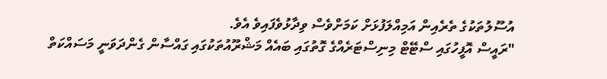އުސޫލުތަކުގެ ތެރެއިން އަމިއްލަފުޅަށް ކަމަށްވެސް ވިދާޅުވެފައިވެ އެވެ.
"ރައީސް އޮފީހުގައި ސްޓޭޓް މިނިސްޓަރެއްގެ ގޮތުގައި ބައެއް މަޝްރޫއުތަކުގައި ގައްސާން ގެންދަވަނީ މަސައްކަތް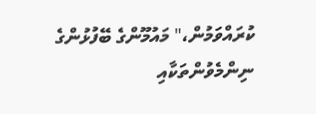ކުރައްވަމުން،" މައުމޫންގެ ބޭފުޅުންގެ ނިންމެވުންތަކާއި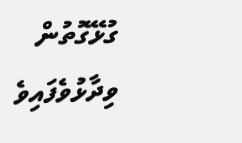ގުޅޭގޮތުން ވިދާޅުވެފައިވެ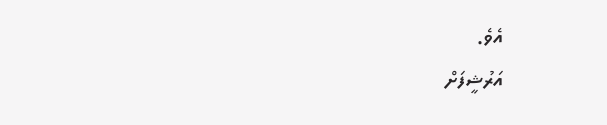އެވެ.
އަރުޝީފަށް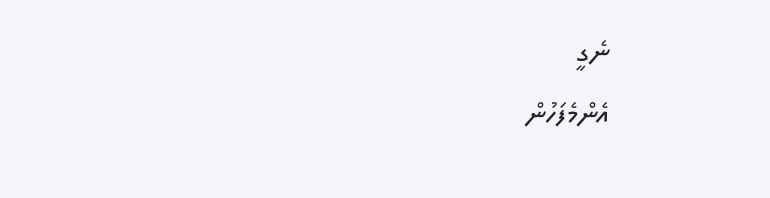ނެގީ
އެންމެފަހުން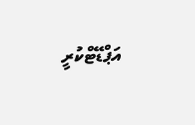އަޕްޑޭޓްކުރީ